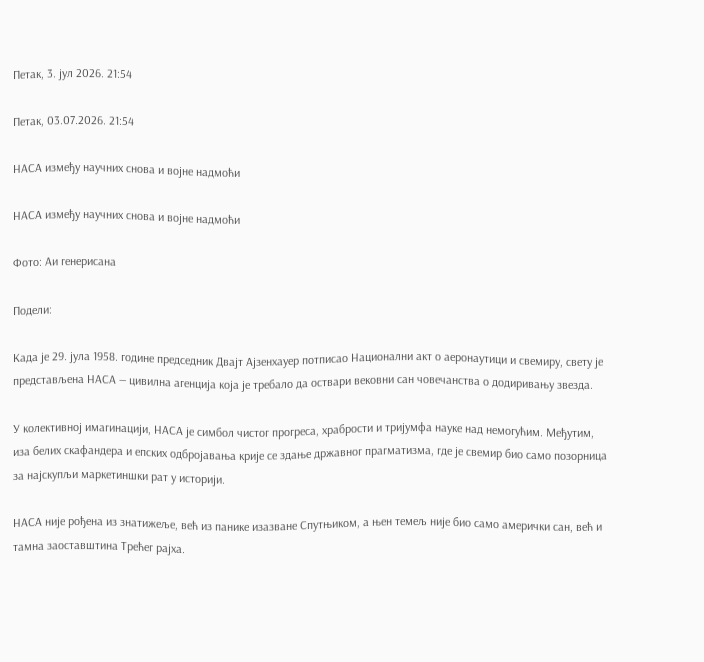Петак, 3. јул 2026. 21:54

Петак, 03.07.2026. 21:54

НАСА између научних снова и војне надмоћи

НАСА између научних снова и војне надмоћи

Фото: Аи генерисана

Подели:

Када је 29. јула 1958. године председник Двајт Ајзенхауер потписао Национални акт о аеронаутици и свемиру, свету је представљена НАСА — цивилна агенција која је требало да оствари вековни сан човечанства о додиривању звезда.

У колективној имагинацији, НАСА је симбол чистог прогреса, храбрости и тријумфа науке над немогућим. Међутим, иза белих скафандера и епских одбројавања крије се здање државног прагматизма, где је свемир био само позорница за најскупљи маркетиншки рат у историји.

НАСА није рођена из знатижеље, већ из панике изазване Спутњиком, а њен темељ није био само амерички сан, већ и тамна заоставштина Трећег рајха.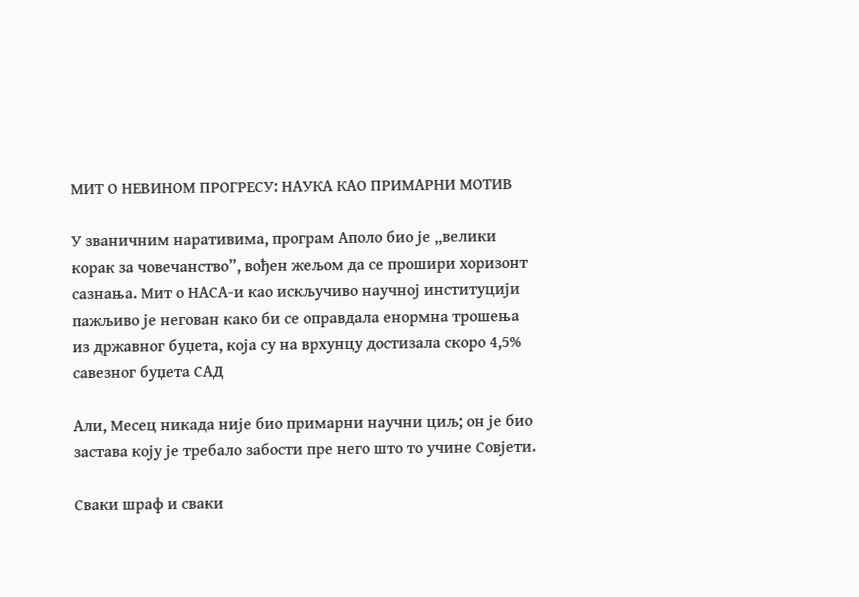МИТ О НЕВИНОМ ПРОГРЕСУ: НАУКА КАО ПРИМАРНИ МОТИВ

У званичним наративима, програм Аполо био је „велики корак за човечанство”, вођен жељом да се прошири хоризонт сазнања. Мит о НАСА-и као искључиво научној институцији пажљиво је негован како би се оправдала енормна трошења из државног буџета, која су на врхунцу достизала скоро 4,5% савезног буџета САД

Али, Месец никада није био примарни научни циљ; он је био застава коју је требало забости пре него што то учине Совјети.

Сваки шраф и сваки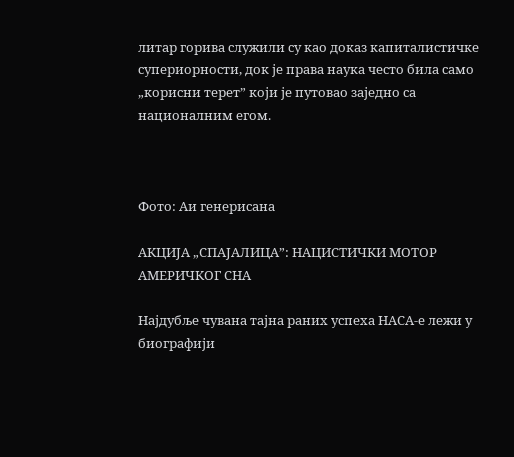литар горива служили су као доказ капиталистичке супериорности, док је права наука често била само „корисни терет” који је путовао заједно са националним егом.



Фото: Аи генерисана

АКЦИЈА „СПАЈАЛИЦА”: НАЦИСТИЧКИ МОТОР АМЕРИЧКОГ СНА

Најдубље чувана тајна раних успеха НАСА-е лежи у биографији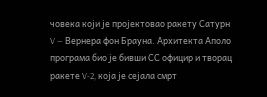човека који је пројектовао ракету Сатурн V — Вернера фон Брауна. Архитекта Аполо програма био је бивши СС официр и творац ракете V-2, која је сејала смрт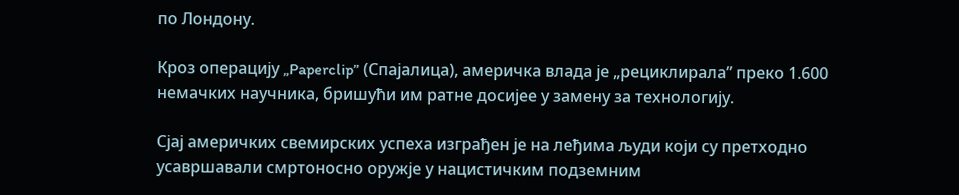по Лондону.

Кроз операцију „Paperclip” (Спајалица), америчка влада је „рециклирала” преко 1.600 немачких научника, бришући им ратне досијее у замену за технологију.

Сјај америчких свемирских успеха изграђен је на леђима људи који су претходно усавршавали смртоносно оружје у нацистичким подземним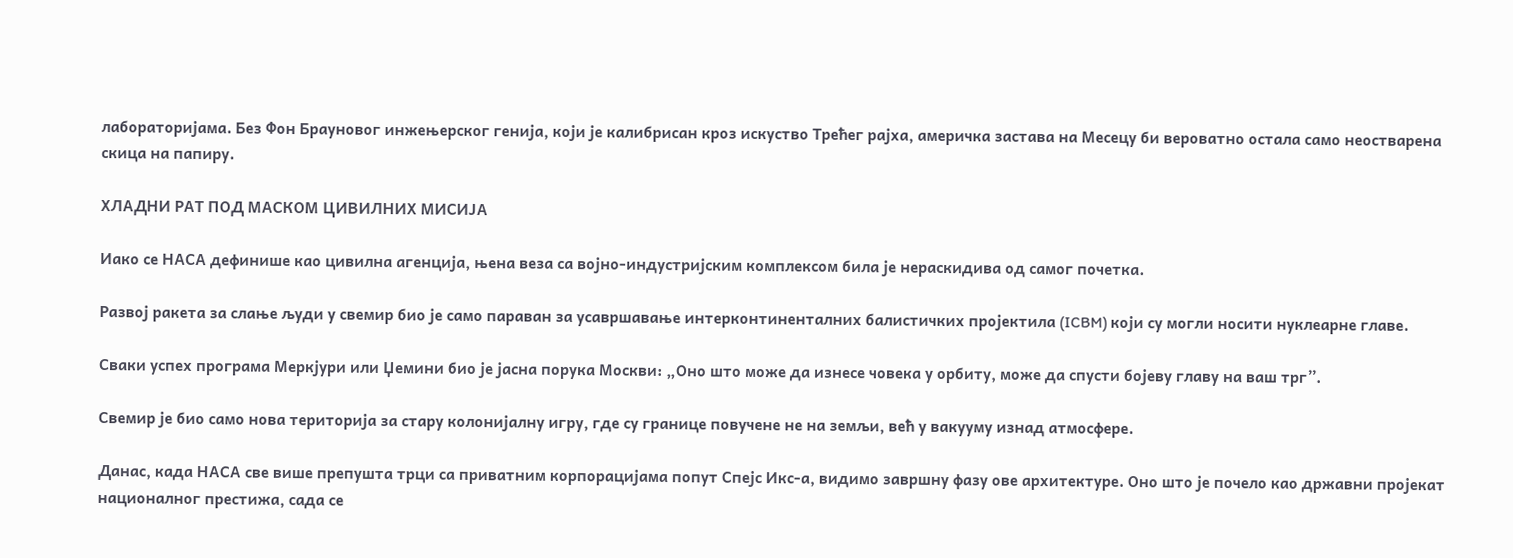лабораторијама. Без Фон Брауновог инжењерског генија, који је калибрисан кроз искуство Трећег рајха, америчка застава на Месецу би вероватно остала само неостварена скица на папиру.

ХЛАДНИ РАТ ПОД МАСКОМ ЦИВИЛНИХ МИСИЈА

Иако се НАСА дефинише као цивилна агенција, њена веза са војно-индустријским комплексом била је нераскидива од самог почетка.

Развој ракета за слање људи у свемир био је само параван за усавршавање интерконтиненталних балистичких пројектила (ICBM) који су могли носити нуклеарне главе.

Сваки успех програма Меркјури или Џемини био је јасна порука Москви: „Оно што може да изнесе човека у орбиту, може да спусти бојеву главу на ваш трг”.

Свемир је био само нова територија за стару колонијалну игру, где су границе повучене не на земљи, већ у вакууму изнад атмосфере.

Данас, када НАСА све више препушта трци са приватним корпорацијама попут Спејс Икс-а, видимо завршну фазу ове архитектуре. Оно што је почело као државни пројекат националног престижа, сада се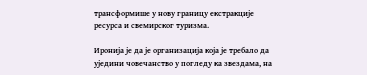трансформише у нову границу екстракције ресурса и свемирског туризма.

Иронија је да је организација која је требало да уједини човечанство у погледу ка звездама, на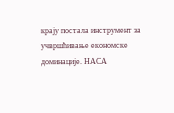крају постала инструмент за учвршћивање економске доминације. НАСА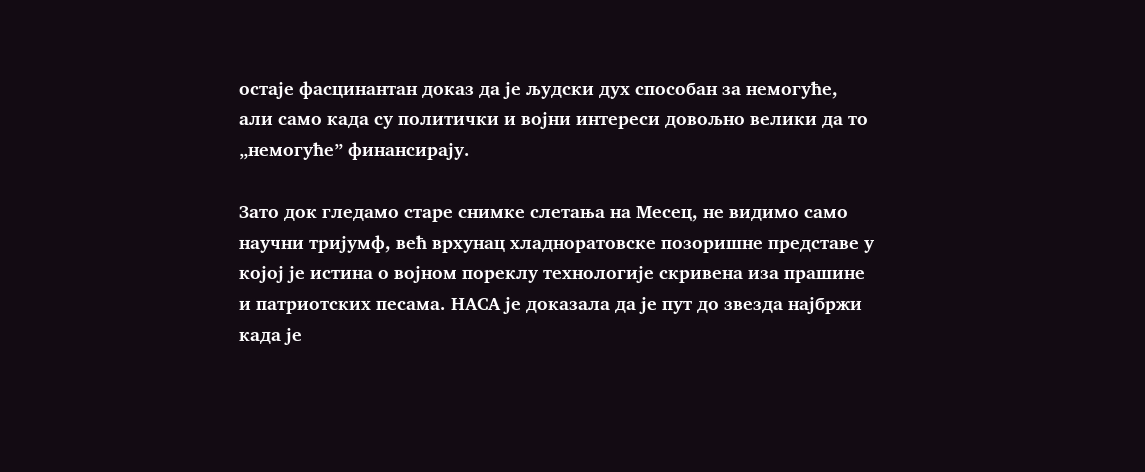остаје фасцинантан доказ да је људски дух способан за немогуће, али само када су политички и војни интереси довољно велики да то „немогуће” финансирају.

Зато док гледамо старе снимке слетања на Месец, не видимо само научни тријумф, већ врхунац хладноратовске позоришне представе у којој је истина о војном пореклу технологије скривена иза прашине и патриотских песама. НАСА је доказала да је пут до звезда најбржи када је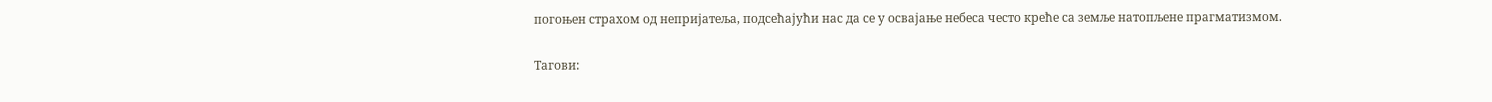погоњен страхом од непријатеља, подсећајући нас да се у освајање небеса често креће са земље натопљене прагматизмом.

Тагови: